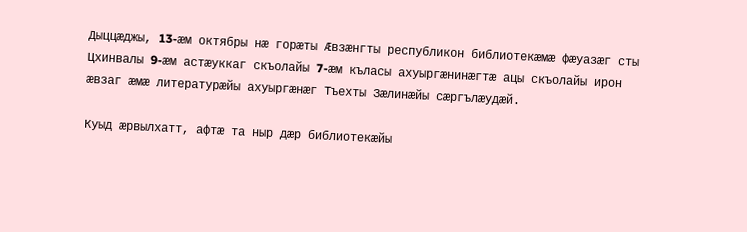Дыццæджы, 13-æм октябры нæ горæты Æвзæнгты республикон библиотекæмæ фæуазæг сты Цхинвалы 9-æм астæуккаг скъолайы 7-æм къласы ахуыргæнинæгтæ ацы скъолайы ирон æвзаг æмæ литературæйы ахуыргæнæг Тъехты Зæлинæйы сæргълæудæй.

Куыд æрвылхатт, афтæ та ныр дæр библиотекæйы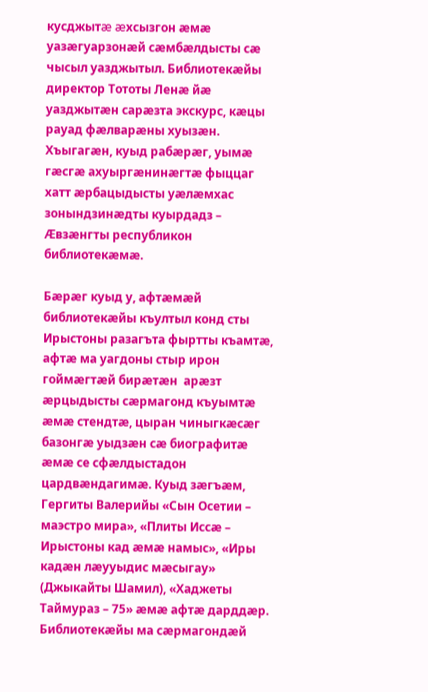кусджытæ æхсызгон æмæ уазæгуарзонæй сæмбæлдысты сæ чысыл уазджытыл. Библиотекæйы директор Тототы Ленæ йæ уазджытæн сарæзта экскурс, кæцы рауад фæлварæны хуызæн. Хъыгагæн, куыд рабæрæг, уымæ гæсгæ ахуыргæнинæгтæ фыццаг хатт æрбацыдысты уæлæмхас зонындзинæдты куырдадз – Æвзæнгты республикон библиотекæмæ.

Бæрæг куыд у, афтæмæй библиотекæйы къултыл конд сты Ирыстоны разагъта фыртты къамтæ, афтæ ма уагдоны стыр ирон гоймæгтæй бирæтæн  арæзт  æрцыдысты сæрмагонд къуымтæ æмæ стендтæ, цыран чиныгкæсæг базонгæ уыдзæн сæ биографитæ æмæ се сфæлдыстадон цардвæндагимæ. Куыд зæгъæм, Гергиты Валерийы «Сын Осетии – маэстро мира», «Плиты Иссæ – Ирыстоны кад æмæ намыс», «Иры кадæн лæууыдис мæсыгау» (Джыкайты Шамил), «Хаджеты Таймураз – 75» æмæ афтæ дарддæр. Библиотекæйы ма сæрмагондæй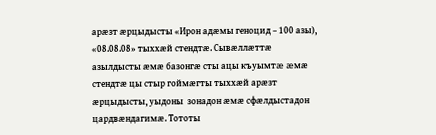арæзт æрцыдысты «Ирон адæмы геноцид – 100 азы), «08.08.08» тыххæй стендтæ. Сывæллæттæ азылдысты æмæ базонгæ сты ацы къуымтæ æмæ стендтæ цы стыр гоймæгты тыххæй арæзт æрцыдысты, уыдоны  зонадон æмæ сфæлдыстадон цардвæндагимæ. Тототы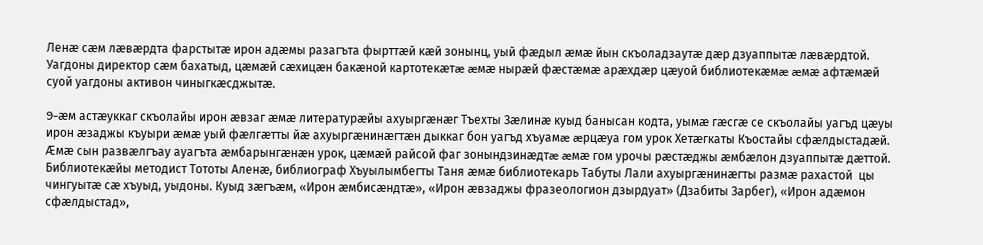Ленæ сæм лæвæрдта фарстытæ ирон адæмы разагъта фырттæй кæй зонынц, уый фæдыл æмæ йын скъоладзаутæ дæр дзуаппытæ лæвæрдтой. Уагдоны директор сæм бахатыд, цæмæй сæхицæн бакæной картотекæтæ æмæ нырæй фæстæмæ арæхдæр цæуой библиотекæмæ æмæ афтæмæй суой уагдоны активон чиныгкæсджытæ.

9-æм астæуккаг скъолайы ирон æвзаг æмæ литературæйы ахуыргæнæг Тъехты Зæлинæ куыд банысан кодта, уымæ гæсгæ се скъолайы уагъд цæуы ирон æзаджы къуыри æмæ уый фæлгæтты йæ ахуыргæнинæгтæн дыккаг бон уагъд хъуамæ æрцæуа гом урок Хетæгкаты Къостайы сфæлдыстадæй.  Æмæ сын развæлгъау ауагъта æмбарынгæнæн урок, цæмæй райсой фаг зонындзинæдтæ æмæ гом урочы рæстæджы æмбæлон дзуаппытæ дæттой. Библиотекæйы методист Тототы Аленæ, библиограф Хъуылымбегты Таня æмæ библиотекарь Табуты Лали ахуыргæнинæгты размæ рахастой  цы чингуытæ сæ хъуыд, уыдоны. Куыд зæгъæм, «Ирон æмбисæндтæ», «Ирон æвзаджы фразеологион дзырдуат» (Дзабиты Зарбег), «Ирон адæмон сфæлдыстад»,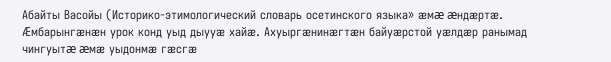Абайты Васойы (Историко-этимологический словарь осетинского языка» æмæ æндæртæ. Æмбарынгæнæн урок конд уыд дыууæ хайæ. Ахуыргæнинæгтæн байуæрстой уæлдæр ранымад чингуытæ æмæ уыдонмæ гæсгæ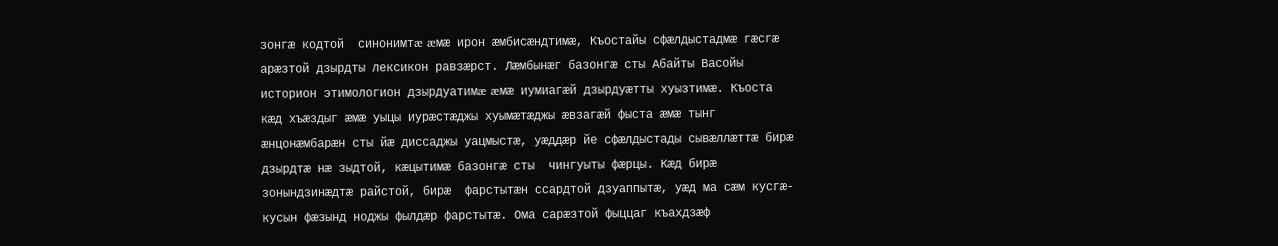зонгæ кодтой  синонимтæ æмæ ирон æмбисæндтимæ, Къостайы сфæлдыстадмæ гæсгæ арæзтой дзырдты лексикон равзæрст. Лæмбынæг базонгæ сты Абайты Васойы историон этимологион дзырдуатимæ æмæ иумиагæй дзырдуæтты хуызтимæ. Къоста кæд хъæздыг æмæ уыцы иурæстæджы хуымæтæджы æвзагæй фыста æмæ тынг æнцонæмбарæн сты йæ диссаджы уацмыстæ, уæддæр йе сфæлдыстады сывæллæттæ бирæ дзырдтæ нæ зыдтой, кæцытимæ базонгæ сты  чингуыты фæрцы. Кæд бирæ зонындзинæдтæ райстой, бирæ  фарстытæн ссардтой дзуаппытæ, уæд ма сæм кусгæ-кусын фæзынд ноджы фылдæр фарстытæ. Ома сарæзтой фыццаг къахдзæф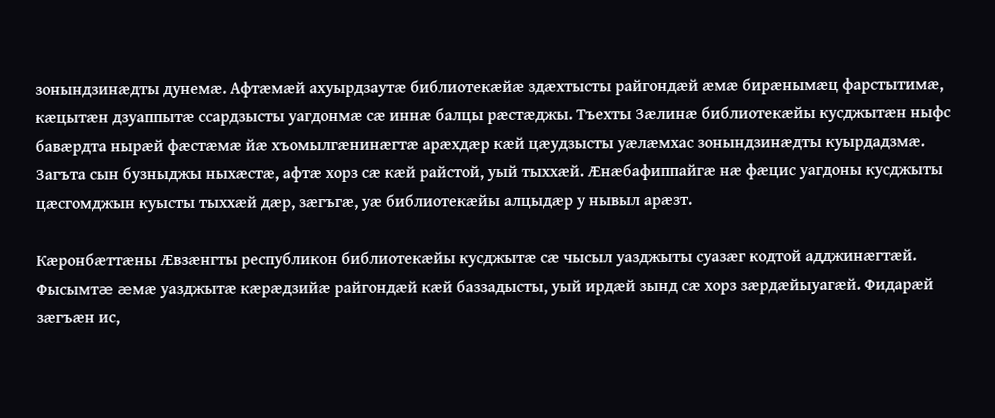зонындзинæдты дунемæ. Афтæмæй ахуырдзаутæ библиотекæйæ здæхтысты райгондæй æмæ бирæнымæц фарстытимæ, кæцытæн дзуаппытæ ссардзысты уагдонмæ сæ иннæ балцы рæстæджы. Тъехты Зæлинæ библиотекæйы кусджытæн ныфс бавæрдта нырæй фæстæмæ йæ хъомылгæнинæгтæ арæхдæр кæй цæудзысты уæлæмхас зонындзинæдты куырдадзмæ. Загъта сын бузныджы ныхæстæ, афтæ хорз сæ кæй райстой, уый тыххæй. Æнæбафиппайгæ нæ фæцис уагдоны кусджыты цæсгомджын куысты тыххæй дæр, зæгъгæ, уæ библиотекæйы алцыдæр у нывыл арæзт.

Кæронбæттæны Æвзæнгты республикон библиотекæйы кусджытæ сæ чысыл уазджыты суазæг кодтой адджинæгтæй. Фысымтæ æмæ уазджытæ кæрæдзийæ райгондæй кæй баззадысты, уый ирдæй зынд сæ хорз зæрдæйыуагæй. Фидарæй зæгъæн ис,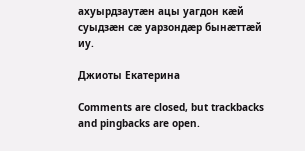ахуырдзаутæн ацы уагдон кæй суыдзæн сæ уарзондæр бынæттæй иу.

Джиоты Екатерина

Comments are closed, but trackbacks and pingbacks are open.